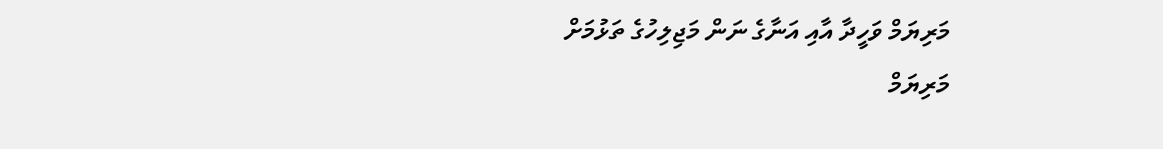މަރިޔަމް ވަހީދާ އާއި އަނާގެ ނަން މަޖިލިހުގެ ތަޅުމަށް
މަރިޔަމް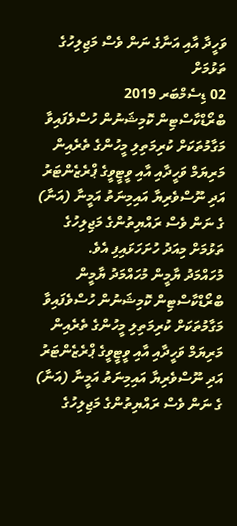ވަހީދާ އާއި އަނާގެ ނަން ވެސް މަޖިލިހުގެ ތަޅުމަށް
02 ޑިސެމްބަރ 2019
ބްރޯޑްކާސްޓިން ކޮމިޝަނުން ހުސްވެފައިވާ މަގާމުތަކަށް ކުރިމަތިލި މީހުންގެ ތެރެއިން މަރިޔަމް ވަހީދާއި އާއި ވީޓީވީގެ ޕްރެޒެންޓަރު އަދި ނޫސްވެރިޔާ އައިމިނަތު އަމީނާ (އަނާ) ގެ ނަން ވެސް ރައްޔިތުންގެ މަޖިލިހުގެ ތަޅުމަށް މިއަދު ހުށަހަޅައިފި އެވެ.
މުހައްމަދު ޔާމީން މުހައްމަދު ޔާމީން
ބްރޯޑްކާސްޓިން ކޮމިޝަނުން ހުސްވެފައިވާ މަގާމުތަކަށް ކުރިމަތިލި މީހުންގެ ތެރެއިން މަރިޔަމް ވަހީދާއި އާއި ވީޓީވީގެ ޕްރެޒެންޓަރު އަދި ނޫސްވެރިޔާ އައިމިނަތު އަމީނާ (އަނާ) ގެ ނަން ވެސް ރައްޔިތުންގެ މަޖިލިހުގެ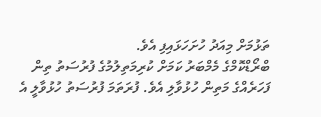ތަޅުމަށް މިއަދު ހުށަހަޅައިފި އެވެ.
ބްރޯޑްކޮމްގެ މެމްބަރު ކަމަށް ކުރިމަތިލުމުގެ ފުރުސަތު ތިން ފަހަރެއްގެ މަތިން ހުޅުވާލި އެވެ. ފުރަތަމަ ފުރުސަތު ހުޅުވާލީ އެ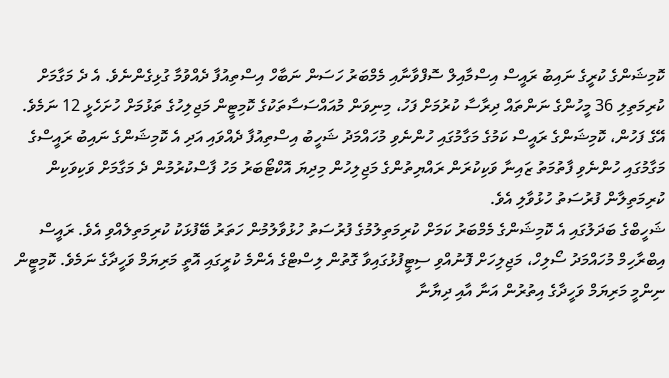ކޮމިޝަންގެ ކުރީގެ ނައިބު ރައީސް އިސްމާއިލް ސޮފްވާނާއި މެމްބަރު ހަސަން ނަބާހް އިސްތިއުފާ ދެއްވުމާ ގުޅިގެންނެވެ. އެ ދެ މަގާމަށް ކުރިމަތިލި 36 މީހުންގެ ނަންތައް ދިރާސާ ކުރުމަށް ފަހު، މިނިވަން މުއައްސަސާތަކުގެ ކޮމިޓީން މަޖިލިހުގެ ތަޅުމަށް ހުށަހެޅީ 12 ނަމެވެ.
އޭގެ ފަހުން، ކޮމިޝަންގެ ރައީސް ކަމުގެ މަގާމުގައި ހުންނެވި މުހައްމަދު ޝަހީބު އިސްތިއުފާ ދެއްވައި އަދި އެ ކޮމިޝަންގެ ނައިބު ރައީސްގެ މަގާމުގައި ހުންނެވި ފާތުމަތު ޒައިނާ ވަކިކުރަން ރައްޔިތުންގެ މަޖިލިހުން މިދިޔަ އޮކްޓޯބަރު މަހު ފާސްކުރުމުން ދެ މަގާމަށް ވަކިވަކިން ކުރިމަތިލާން ފުރުސަތު ހުޅުވާލި އެވެ.
ޝަހީބްގެ ބަދަލުގައި އެ ކޮމިޝަންގެ މެމްބަރު ކަމަށް ކުރިމަތިލުމުގެ ފުރުސަތު ހުޅުވާލުމުން ހަތަރު ބޭފުޅަކު ކުރިމަތިލެއްވި އެވެ. ރައީސް އިބްރާހިމް މުހައްމަދު ސޯލިހް، މަޖިލިހަށް ފޮނުއްވި ސިޓީފުޅުގައިވާ ގޮތުން ލިސްޓްގެ އެންމެ ކުރީގައި އޮތީ މަރިޔަމް ވަހީދާގެ ނަމެވެ. ކޮމިޓީން ނިންމީ މަރިޔަމް ވަހީދާގެ އިތުރުން އަނާ އާއި ދިޔާނާ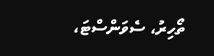ތޯހިރު، ސެވަންސްޓަ،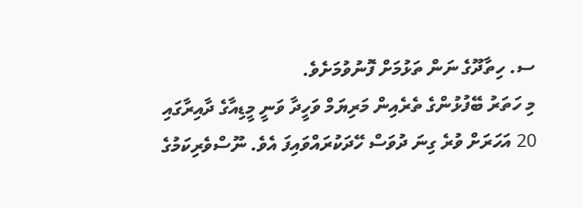ސ. ހިތާދޫގެ ނަން ތަޅުމަށް ފޮނުވުމަށެވެ.
މި ހަތަރު ބޭފުޅުންގެ ތެރެއިން މަރިޔަމް ވަހީދާ ވަނީ މީޑިއާގެ ދާއިރާގައި 20 އަހަރަށް ވުރެ ގިނަ ދުވަސް ހޭދަކުރައްވައިފަ އެވެ. ނޫސްވެރިކަމުގެ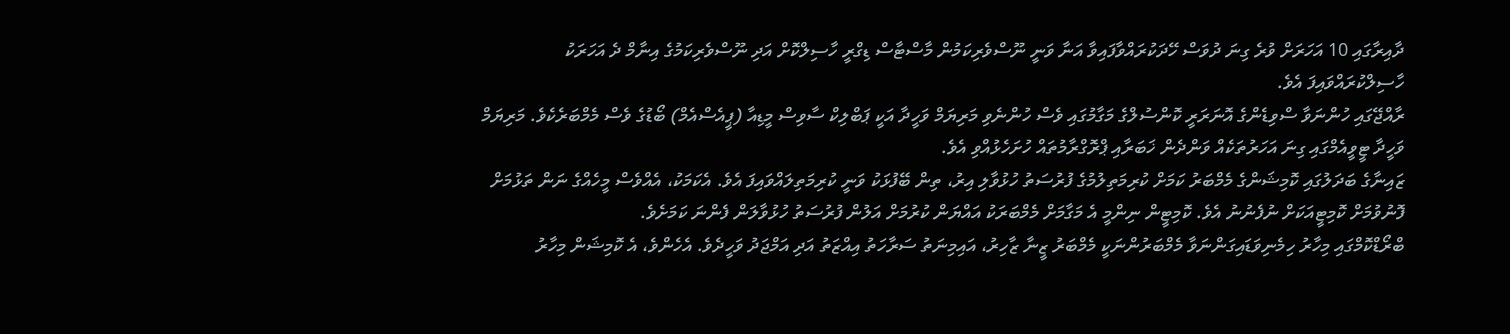ދާއިރާގައި 10 އަހަރަށް ވުރެ ގިނަ ދުވަސް ހޭދަކުރައްވާފައިވާ އަނާ ވަނީ ނޫސްވެރިކަމުން މާސްޓާސް ޑިގްރީ ހާސިލްކޮށް އަދި ނޫސްވެރިކަމުގެ އިނާމް ދެ އަހަރަކު ހާސިލްކުރައްވައިފަ އެވެ.
ރާއްޖޭގައި ހުންނަވާ ސްވިޑެންގެ އޮނަރަރީ ކޮންސުލްގެ މަގާމުގައި ވެސް ހުންނެވި މަރިޔަމް ވަހީދާ އަކީ ޕަބްލިކް ސާވިސް މީޑިއާ (ޕީއެސްއެމް) ބޯޑުގެ ވެސް މެމްބަރެކެވެ. މަރިޔަމް ވަހީދާ ޓީވީއެމްގައި ގިނަ އަހަރުތަކެއް ވަންދެން ޚަބަރާއި ޕްރޮގްރާމުތައް ހުށަހެޅުއްވި އެވެ.
ޒައިނާގެ ބަދަލުގައި ކޮމިޝަންގެ މެމްބަރު ކަމަށް ކުރިމަތިލުމުގެ ފުރުސަތު ހުޅުވާލި އިރު، ތިން ބޭފުޅަކު ވަނީ ކުރިމަތިލައްވައިފަ އެވެ. އެކަމަކު، އެއްވެސް މީހެއްގެ ނަން ތަޅުމަށް ފޮނުވުމަށް ކޮމިޓީއަކަށް ނުފެނުނު އެވެ. ކޮމިޓީން ނިންމީ އެ މަގާމަށް މެމްބަރަކު އައްޔަން ކުރުމަށް އަލުން ފުރުސަތު ހުޅުވާލަން ފެންނަ ކަމަށެވެ.
ބްރޯޑްކޮމްގައި މިހާރު ހިމެނިވަޑައިގަންނަވާ މެމްބަރުންނަކީ މެމްބަރު ޒީނާ ޒާހިރު، އައިމިނަތު ސަރާހަތު އިއްޒަތު އަދި އަމްޖަދު ވަހީދެވެ. އެހެންވެ، އެ ކޮމިޝަން މިހާރު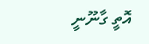އޮތީ ގާނޫނީ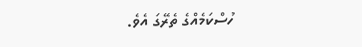ހުސްކަމެއްގެ ތެރޭގަ އެވެ.